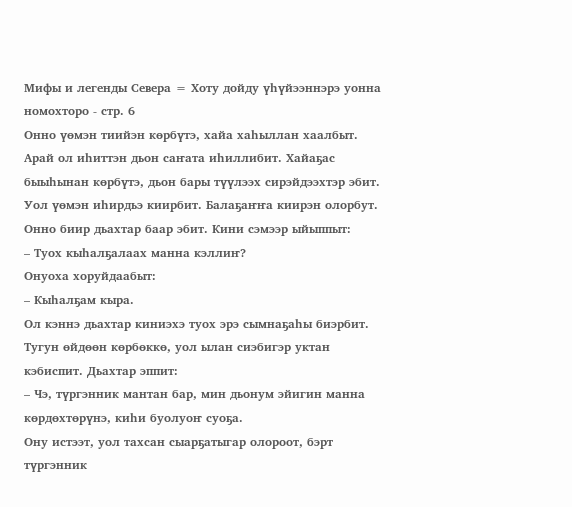Мифы и легенды Севера = Хоту дойду үһүйээннэрэ уонна номохторо - стр. 6
Онно үөмэн тиийэн көрбүтэ, хайа хаһыллан хаалбыт. Арай ол иһиттэн дьон саҥата иһиллибит. Хайаҕас быыһынан көрбүтэ, дьон бары түүлээх сирэйдээхтэр эбит. Уол үөмэн иһирдьэ киирбит. Балаҕаҥҥа киирэн олорбут. Онно биир дьахтар баар эбит. Кини сэмээр ыйыппыт:
– Туох кыһалҕалаах манна кэллиҥ?
Онуоха хоруйдаабыт:
– Кыһалҕам кыра.
Ол кэннэ дьахтар киниэхэ туох эрэ сымнаҕаһы биэрбит. Тугун өйдөөн көрбөккө, уол ылан сиэбигэр уктан кэбиспит. Дьахтар эппит:
– Чэ, түргэнник мантан бар, мин дьонум эйигин манна көрдөхтөрүнэ, киһи буолуоҥ суоҕа.
Ону истээт, уол тахсан сыарҕатыгар олороот, бэрт түргэнник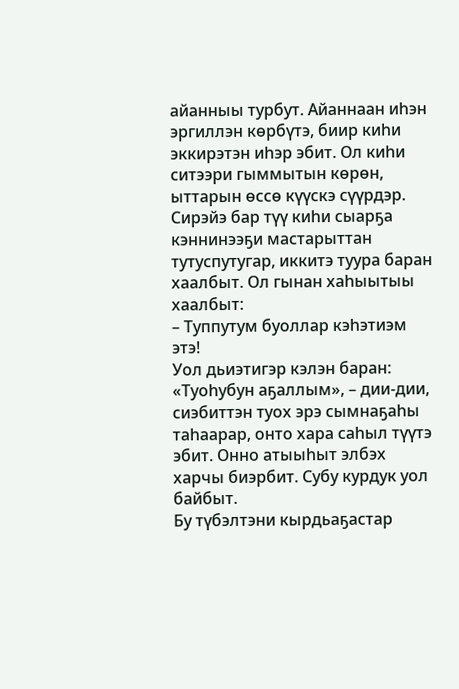айанныы турбут. Айаннаан иһэн эргиллэн көрбүтэ, биир киһи эккирэтэн иһэр эбит. Ол киһи ситээри гыммытын көрөн, ыттарын өссө күүскэ сүүрдэр. Сирэйэ бар түү киһи сыарҕа кэннинээҕи мастарыттан тутуспутугар, иккитэ туура баран хаалбыт. Ол гынан хаһыытыы хаалбыт:
– Туппутум буоллар кэһэтиэм этэ!
Уол дьиэтигэр кэлэн баран: «Туоһубун аҕаллым», – дии-дии, сиэбиттэн туох эрэ сымнаҕаһы таһаарар, онто хара саһыл түүтэ эбит. Онно атыыһыт элбэх харчы биэрбит. Субу курдук уол байбыт.
Бу түбэлтэни кырдьаҕастар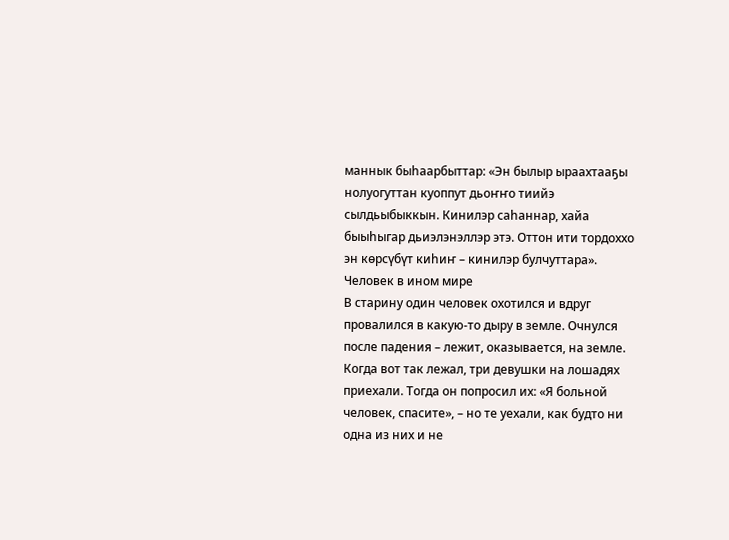маннык быһаарбыттар: «Эн былыр ыраахтааҕы нолуогуттан куоппут дьоҥҥо тиийэ сылдьыбыккын. Кинилэр саһаннар, хайа быыһыгар дьиэлэнэллэр этэ. Оттон ити тордоххо эн көрсүбүт киһиҥ – кинилэр булчуттара».
Человек в ином мире
В старину один человек охотился и вдруг провалился в какую-то дыру в земле. Очнулся после падения – лежит, оказывается, на земле. Когда вот так лежал, три девушки на лошадях приехали. Тогда он попросил их: «Я больной человек, спасите», – но те уехали, как будто ни одна из них и не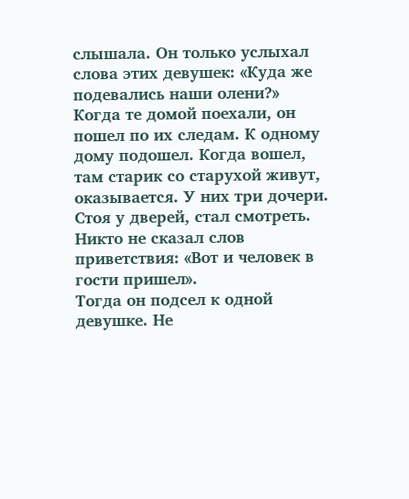слышала. Он только услыхал слова этих девушек: «Куда же подевались наши олени?» Когда те домой поехали, он пошел по их следам. К одному дому подошел. Когда вошел, там старик со старухой живут, оказывается. У них три дочери. Стоя у дверей, стал смотреть. Никто не сказал слов приветствия: «Вот и человек в гости пришел».
Тогда он подсел к одной девушке. Не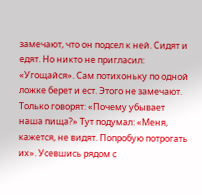замечают, что он подсел к ней. Сидят и едят. Но никто не пригласил: «Угощайся». Сам потихоньку по одной ложке берет и ест. Этого не замечают. Только говорят: «Почему убывает наша пища?» Тут подумал: «Меня, кажется, не видят. Попробую потрогать их». Усевшись рядом с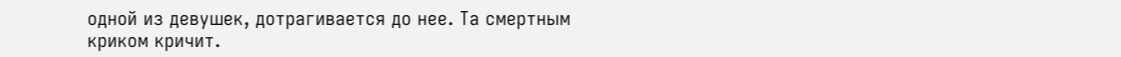одной из девушек, дотрагивается до нее. Та смертным криком кричит.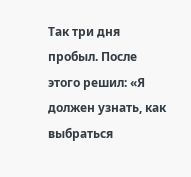Так три дня пробыл. После этого решил: «Я должен узнать, как выбраться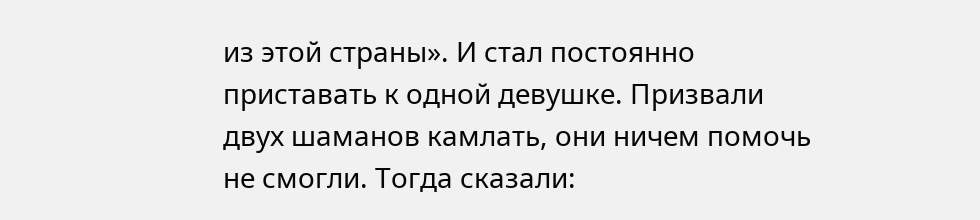из этой страны». И стал постоянно приставать к одной девушке. Призвали двух шаманов камлать, они ничем помочь не смогли. Тогда сказали: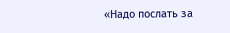«Надо послать за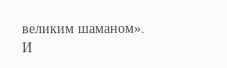великим шаманом». И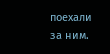поехали за ним.